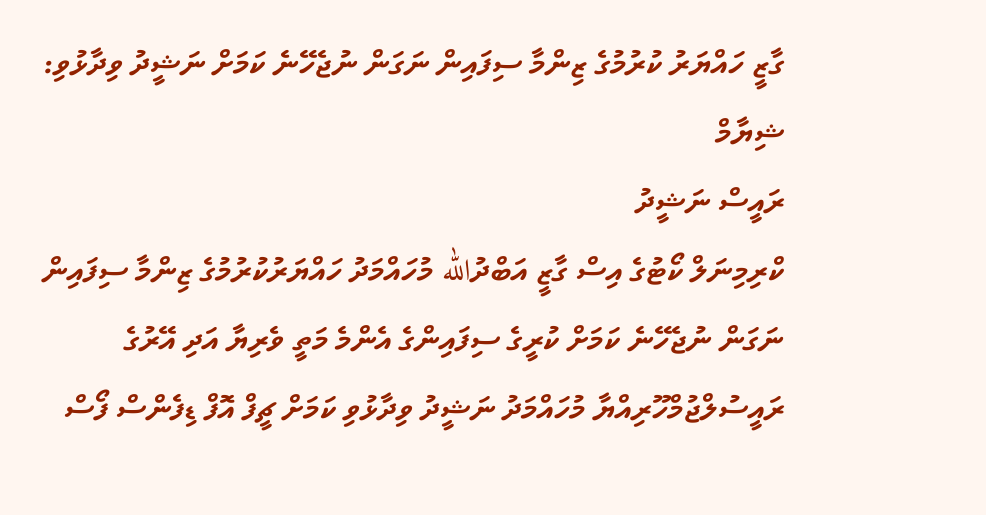ގާޒީ ހައްޔަރު ކުރުމުގެ ޒިންމާ ސިފައިން ނަގަން ނުޖެހޭނެ ކަމަށް ނަޝީދު ވިދާޅުވި: ޝިޔާމް
ރައީސް ނަޝީދު
ކްރިމިނަލް ކޯޓުގެ އިސް ގާޒީ އަބްދުالله މުހައްމަދު ހައްޔަރުކުރުމުގެ ޒިންމާ ސިފައިން ނަގަން ނުޖެހޭނެ ކަމަށް ކުރީގެ ސިފައިންގެ އެންމެ މަތީ ވެރިޔާ އަދި އޭރުގެ ރައީސުލްޖުމްހޫރިއްޔާ މުހައްމަދު ނަޝީދު ވިދާޅުވި ކަމަށް ޗީފް އޮފް ޑިފެންސް ފޯސް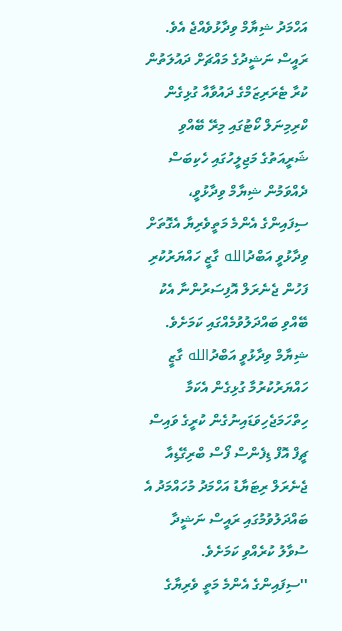އަހްމަދު ޝިޔާމް ވިދާޅުވެއްޖެ އެވެ.
ރައީސް ނަޝީދުގެ މައްޗަށް ދައުލަތުން ކުރާ ޓެރަރިޒަމްގެ ދައުވާއާ ގުޅިގެން ކްރިމިނަލް ކޯޓުގައި މިރޭ ބޭއްވި ޝަރީއަތުގެ މަޖިލީހުގައި ހެކިބަސް ދެއްވަމުން ޝިޔާމް ވިދާޅުވީ، ސިފައިންގެ އެންމެ މަތީވެރިޔާ އެގޮތަށް ވިދާޅުވީ އަބްދުالله ގާޒީ ހައްޔަރުކުރި ފަހުން ޖެނެރަލް އޮފިސަރުންނާ އެކު ބޭއްވި ބައްދަލުވުމެއްގައި ކަމަށެވެ.
ޝިޔާމް ވިދާޅުވީ އަބްދުالله ގާޒީ ހައްޔަރުކުރުމާ ގުޅިގެން އެކަމާ ހިތްހަމަޖެހިވަޑައިނުގެން ކުރީގެ ވައިސް ޗީފް އޮފް ޑިފެންސް ފޯސް ބްރިގޭޑިއާ ޖެނެރަލް ރިޓަޔާޑު އަހްމަދު މުހައްމަދު އެ ބައްދަލުވުމުގައި ރައީސް ނަޝީދާ ސުވާލު ކުރެއްވި ކަމަށެވެ.
''ސިފައިންގެ އެންމެ މަތީ ވެރިޔާގެ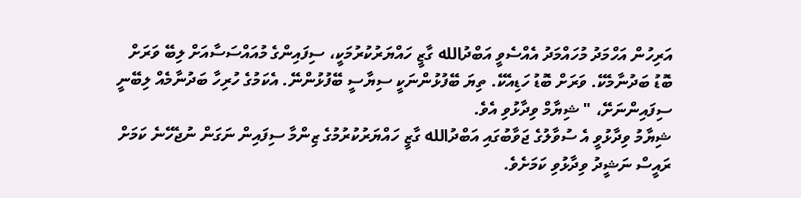އަރިހުން އަހްމަދު މުހައްމަދު އެއްސެވީ އަބްދުالله ގާޒީ ހައްޔަރުކުރުމަކީ، ސިފައިންގެ މުއައްސަސާއަށް ލިބޭ ވަރަށް ބޮޑު ބަދުނާމެކޭ. ވަރަށް ބޮޑު ހަޑިއެކޭ. ތިޔަ ބޭފުޅުންނަކީ ސިޔާސީ ބޭފުޅުންނޭ. އެކަމުގެ ހުރިހާ ބަދުނާމެއް ލިބޭނީ ސިފައިންނަށޭ، " ޝިޔާމް ވިދާޅުވި އެވެ.
ޝިޔާމު ވިދާޅުވީ އެ ސުވާލުގެ ޖަވާބުގައި އަބްދުالله ގާޒީ ހައްޔަރުކުރުމުގެ ޒިންމާ ސިފައިން ނަގަން ނުޖެހޭނެ ކަމަށް ރައީސް ނަޝީދު ވިދާޅުވި ކަމަށެވެ.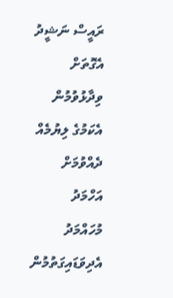ރައީސް ނަޝީދު އެގޮތަށް ވިދާޅުވުމުން އެކަމުގެ ލިޔުމެއް ދެއްވުމަށް އަހްމަދު މުހައްމަދު އެދިވަޑައިގަތުމުން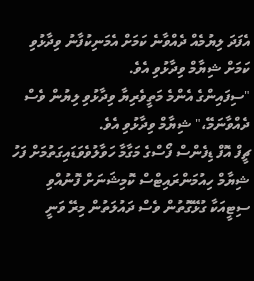އެފަދަ ލިޔުމެއް ދެއްވާނެ ކަމަށް އެމަނިކުފާނު ވިދާޅުވި ކަމަށް ޝިޔާމް ވިދާޅުވި އެވެ.
"ސިފައިންގެ އެންމެ މަތީވެރިޔާ ވިދާޅުވި ލިޔުން ވެސް ދެއްވާނަމޭ،" ޝިޔާމް ވިދާޅުވި އެވެ.
ޗީފް އޮފް ޑިފެންސް ފޯސްގެ މަގާމާ ހަވާލުވެވަޑައިގަތުމަށް ފަހު ޝިޔާމް ހިއުމަންރައިޓްސް ކޮމިޝަނަށް ފޮނުއްވި ސިޓީއަކާ ގުޅޭގޮތުން ވެސް ދައުލަތުން މިރޭ ވަނީ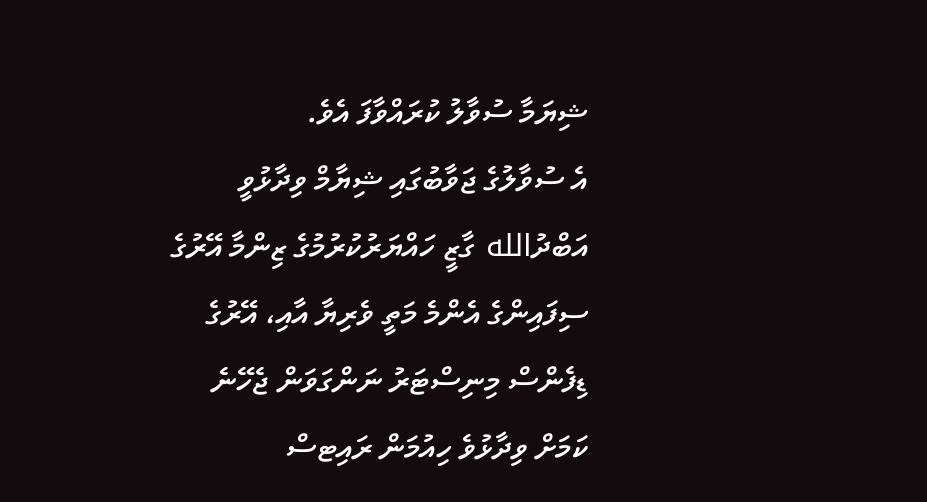ޝިޔަމާ ސުވާލު ކުރައްވާފަ އެވެ.
އެ ސުވާލުގެ ޖަވާބުގައި ޝިޔާމް ވިދާޅުވީ އަބްދުالله ގާޒީ ހައްޔަރުކުރުމުގެ ޒިންމާ އޭރުގެ ސިފައިންގެ އެންމެ މަތީ ވެރިޔާ އާއި، އޭރުގެ ޑިފެންސް މިނިސްޓަރު ނަންގަވަން ޖެހޭނެ ކަމަށް ވިދާޅުވެ ހިއުމަން ރައިޓސް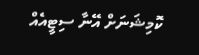ކޮމިޝަނަށް އޭނާ ސިޓީއެއް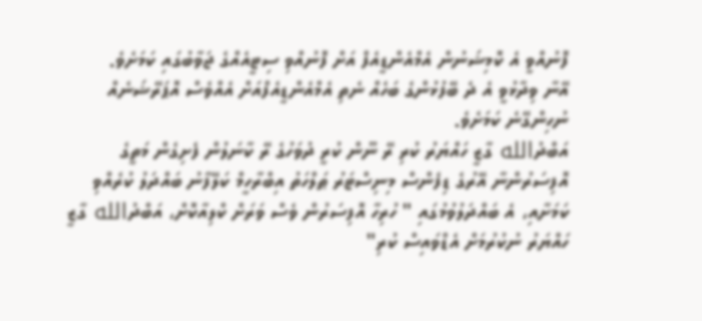ފޮނުއްވީ އެ ކޮމިޝަނުން އެމްއެންޑީއެފް އަށް ފޮނުއްވި ސިޓީއެއްގެ ޖަވާބުގައި ކަމަށެވެ.
އޭނާ ވިދާޅުވީ އެ ދެ ބޭފުޅުންގެ ބަހެއް ނެތި އެމްއެންޑީއެފްއަށް އެއްވެސް އޮޕަރޭޝަނެއް ނުހިންގޭނެ ކަމަށެވެ.
އަބްދުالله ގާޒީ ހައްޔަރު ކުރި ރޭ ނޫން ކުރީ ދުވަހުގެ ރޭ ކާނަލުން ފެށިގެން މަތީގެ އޮފިސަރުންނާ އޭރުގެ ޑިފެންސް މިނިސްޓަރު ޠަލްހަތު އިބްރާހީމް ކަލޭފާނު ބައްދަލު ކުރެއްވި ކަމަށާއި، އެ ބައްދަލުވުމުގައި " ހުރިހާ އޮފިސަރުން ވެސް ވަރަށް ކްލިއާކޮށް، އަބްދުالله ގާޒީ ހައްޔަރު ނުކުރުމަށް އެޑްވައިސް ކުރި"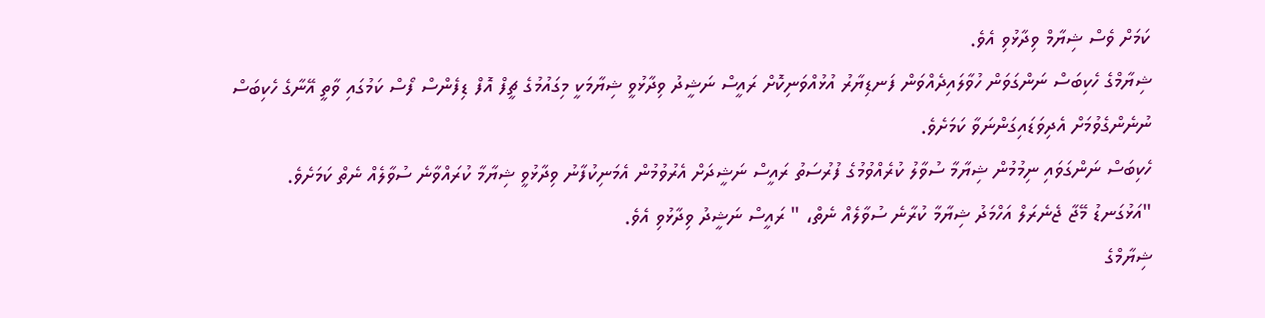ކަމަށް ވެސް ޝިޔާމް ވިދާޅުވި އެވެ.
ޝިޔާމްގެ ހެކިބަސް ނަންގަވަން ހުވާލައިދެއްވަން ފަނޑިޔާރު އުޅުއްވަނިކޮށް ރައީސް ނަޝީދު ވިދާޅުވީ ޝިޔާމަކީ މިގައުމުގެ ޗީފް އޮފް ޑިފެންސް ފޯސް ކަމުގައި ވާތީ އޭނާގެ ހެކިބަސް ނުނެންގެވުމަށް އެދިވަޑައިގަންނަވާ ކަމަށެވެ.
ހެކިބަސް ނަންގަވައި ނިމުމުން ޝިޔާމާ ސުވާލު ކުރެއްވުމުގެ ފުރުސަތު ރައީސް ނަޝީދަށް އެރުވުމުން އެމަނިކުފާނު ވިދާޅުވީ ޝިޔާމާ ކުރައްވާނެ ސުވާލެއް ނެތް ކަމަށެވެ.
"އަޅުގަނޑު މޭޖާ ޖެނެރަލް އަހްމަދު ޝިޔާމާ ކުރާނެ ސުވާލެއް ނެތް، " ރައީސް ނަޝީދު ވިދާޅުވި އެވެ.
ޝިޔާމްގެ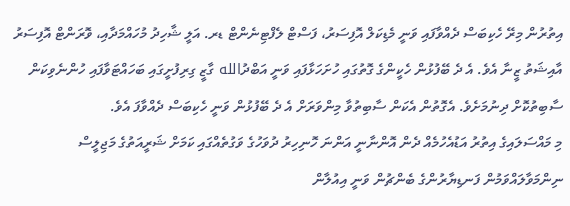އިތުރުން މިރޭ ހެކިބަސް ދެއްވާފައި ވަނީ މެޑިކަލް އޮފިސަރު، ފަސްޓް ލެފްޓިނެންޓް ޑރ. އަލީ ޝާހިދު މުހައްމަދާއި، ވޮރަންޓް އޮފިސަރު އާއިޝަތު ޒީނާ އެވެ. އެ ދެ ބޭފުޅުން ހެކީންގެ ގޮތުގައި ހުށަހަޅާފައި ވަނީ އަބްދުالله ގާޒީ ގިރިފުށީގައި ބަހައްޓަވާފައި ހުންނެވިކަން ސާބިތުކޮށް ދިނުމަށެވެ. އެގޮތުން އެކަން ސާބިތުވާ މިންވަރަށް އެ ދެ ބޭފުޅުން ވަނީ ހެކިބަސް ދެއްވާފަ އެވެ.
މި މައްސަލައިގެ އިތުރު އަޑުއެހުމެއް ދެން އޮންނާނީ އަންނަ ހޮނިހިރު ދުވަހުގެ ވަގުތެއްގައި ކަމަށް ޝަރީއަތުގެ މަޖިލީސް ނިންމަވާލައްވަމުން ފަނޑިޔާރުންގެ ބެންޗުން ވަނީ އިއުލާން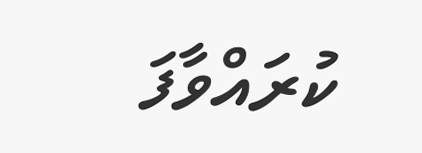ކުރައްވާފަ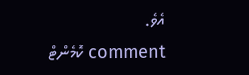އެވެ.
comment ކޮމެންޓް